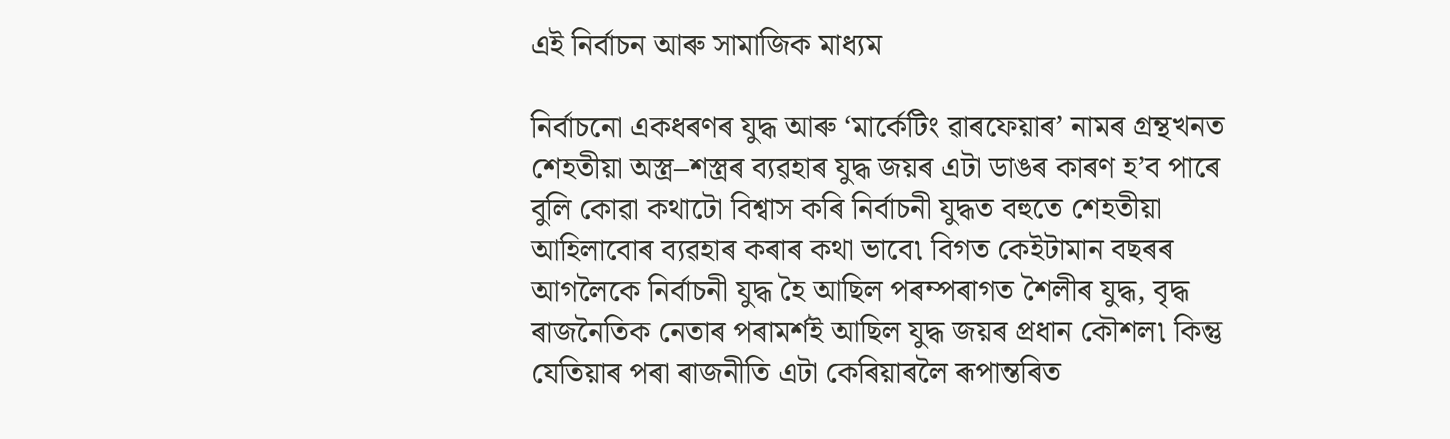এই নির্বাচন আৰু সামাজিক মাধ্যম

নির্বাচনো একধৰণৰ যুদ্ধ আৰু ‘মার্কেটিং ৱাৰফেয়াৰ’ নামৰ গ্রন্থখনত শেহতীয়া অস্ত্র–শস্ত্রৰ ব্যৱহাৰ যুদ্ধ জয়ৰ এটা ডাঙৰ কাৰণ হ’ব পাৰে বুলি কোৱা কথাটো বিশ্বাস কৰি নির্বাচনী যুদ্ধত বহুতে শেহতীয়া আহিলাবোৰ ব্যৱহাৰ কৰাৰ কথা ভাবে৷ বিগত কেইটামান বছৰৰ আগলৈকে নির্বাচনী যুদ্ধ হৈ আছিল পৰম্পৰাগত শৈলীৰ যুদ্ধ, বৃদ্ধ ৰাজনৈতিক নেতাৰ পৰামর্শই আছিল যুদ্ধ জয়ৰ প্রধান কৌশল৷ কিন্তু যেতিয়াৰ পৰা ৰাজনীতি এটা কেৰিয়াৰলৈ ৰূপান্তৰিত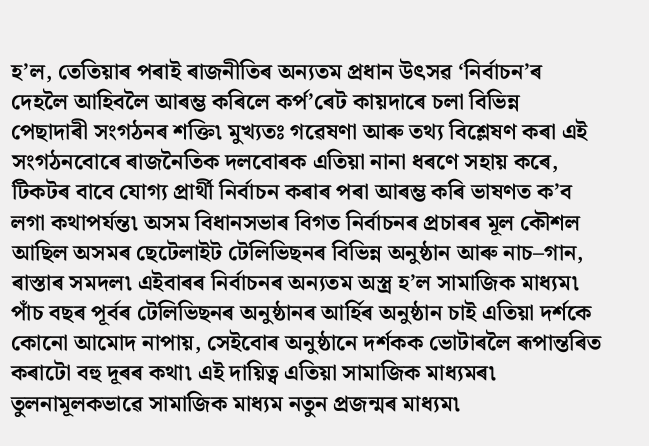হ’ল, তেতিয়াৰ পৰাই ৰাজনীতিৰ অন্যতম প্রধান উৎসৱ ‘নির্বাচন’ৰ দেহলৈ আহিবলৈ আৰম্ভ কৰিলে কর্প’ৰেট কায়দাৰে চলা বিভিন্ন পেছাদাৰী সংগঠনৰ শক্তি৷ মুখ্যতঃ গৱেষণা আৰু তথ্য বিশ্লেষণ কৰা এই সংগঠনবোৰে ৰাজনৈতিক দলবোৰক এতিয়া নানা ধৰণে সহায় কৰে, টিকটৰ বাবে যোগ্য প্রার্থী নির্বাচন কৰাৰ পৰা আৰম্ভ কৰি ভাষণত ক’ব লগা কথাপর্যন্ত৷ অসম বিধানসভাৰ বিগত নির্বাচনৰ প্রচাৰৰ মূল কৌশল আছিল অসমৰ ছেটেলাইট টেলিভিছনৰ বিভিন্ন অনুষ্ঠান আৰু নাচ–গান, ৰাস্তাৰ সমদল৷ এইবাৰৰ নির্বাচনৰ অন্যতম অস্ত্র হ’ল সামাজিক মাধ্যম৷ পাঁচ বছৰ পূর্বৰ টেলিভিছনৰ অনুষ্ঠানৰ আর্হিৰ অনুষ্ঠান চাই এতিয়া দর্শকে কোনো আমোদ নাপায়, সেইবোৰ অনুষ্ঠানে দর্শকক ভোটাৰলৈ ৰূপান্তৰিত কৰাটো বহু দূৰৰ কথা৷ এই দায়িত্ব এতিয়া সামাজিক মাধ্যমৰ৷ তুলনামূলকভাৱে সামাজিক মাধ্যম নতুন প্রজন্মৰ মাধ্যম৷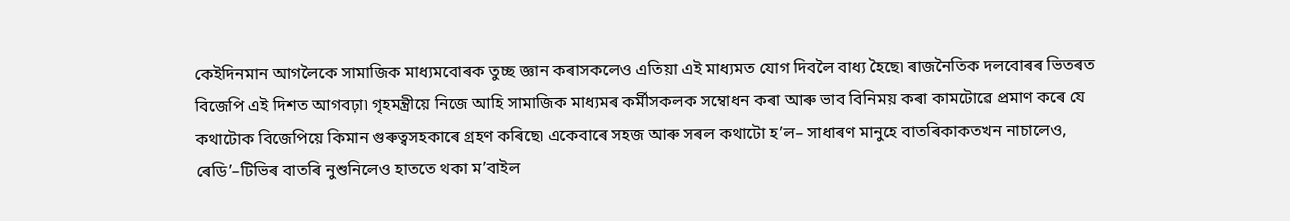কেইদিনমান আগলৈকে সামাজিক মাধ্যমবোৰক তুচ্ছ জ্ঞান কৰাসকলেও এতিয়া এই মাধ্যমত যোগ দিবলৈ বাধ্য হৈছে৷ ৰাজনৈতিক দলবোৰৰ ভিতৰত বিজেপি এই দিশত আগবঢ়া৷ গৃহমন্ত্রীয়ে নিজে আহি সামাজিক মাধ্যমৰ কর্মীসকলক সম্বোধন কৰা আৰু ভাব বিনিময় কৰা কামটোৱে প্রমাণ কৰে যে কথাটোক বিজেপিয়ে কিমান গুৰুত্বসহকাৰে গ্রহণ কৰিছে৷ একেবাৰে সহজ আৰু সৰল কথাটো হ’ল– সাধাৰণ মানুহে বাতৰিকাকতখন নাচালেও, ৰেডি’–টিভিৰ বাতৰি নুশুনিলেও হাততে থকা ম’বাইল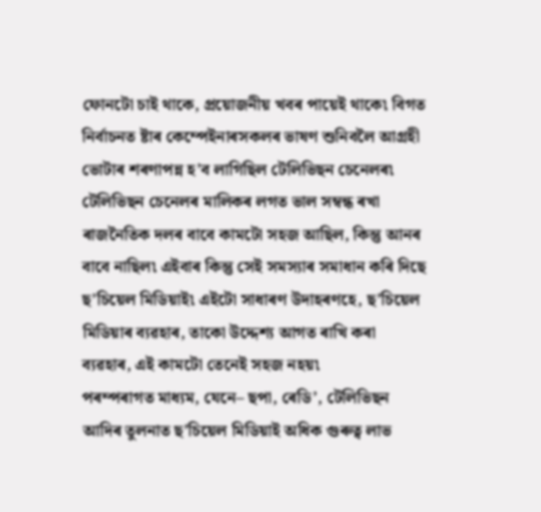ফোনটো চাই থাকে, প্রয়োজনীয় খবৰ পায়েই থাকে৷ বিগত নির্বাচনত ষ্টাৰ কেম্পেইনাৰসকলৰ ভাষণ শুনিবলৈ আগ্রহী ভোটাৰ শৰণাপন্ন হ’ব লাগিছিল টেলিভিছন চেনেলৰ৷ টেলিভিছন চেনেলৰ মালিকৰ লগত ভাল সম্বন্ধ ৰখা ৰাজনৈতিক দলৰ বাবে কামটো সহজ আছিল, কিন্তু আনৰ বাবে নাছিল৷ এইবাৰ কিন্তু সেই সমস্যাৰ সমাধান কৰি দিছে ছ’চিয়েল মিডিয়াই৷ এইটো সাধাৰণ উদাহৰণহে, ছ’চিয়েল মিডিয়াৰ ব্যৱহাৰ, তাকো উদ্দেশ্য আগত ৰাখি কৰা ব্যৱহাৰ, এই কামটো তেনেই সহজ নহয়৷
পৰম্পৰাগত মাধ্যম, যেনে– ছপা, ৰেডি’, টেলিভিছন আদিৰ তুলনাত ছ’চিয়েল মিডিয়াই অধিক গুৰুত্ব লাভ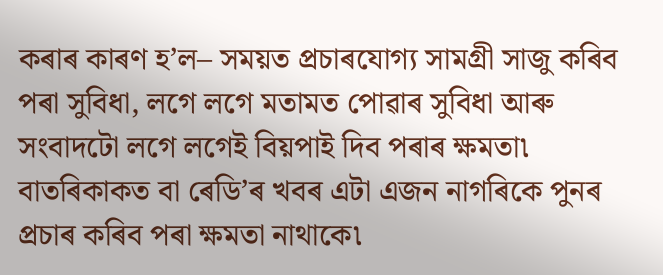কৰাৰ কাৰণ হ’ল– সময়ত প্রচাৰযোগ্য সামগ্রী সাজু কৰিব পৰা সুবিধা, লগে লগে মতামত পোৱাৰ সুবিধা আৰু সংবাদটো লগে লগেই বিয়পাই দিব পৰাৰ ক্ষমতা৷ বাতৰিকাকত বা ৰেডি’ৰ খবৰ এটা এজন নাগৰিকে পুনৰ প্রচাৰ কৰিব পৰা ক্ষমতা নাথাকে৷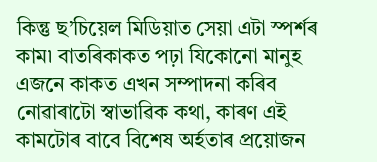কিন্তু ছ’চিয়েল মিডিয়াত সেয়া এটা স্পর্শৰ কাম৷ বাতৰিকাকত পঢ়া যিকোনো মানুহ এজনে কাকত এখন সম্পাদনা কৰিব নোৱাৰাটো স্বাভাৱিক কথা, কাৰণ এই কামটোৰ বাবে বিশেষ অর্হতাৰ প্রয়োজন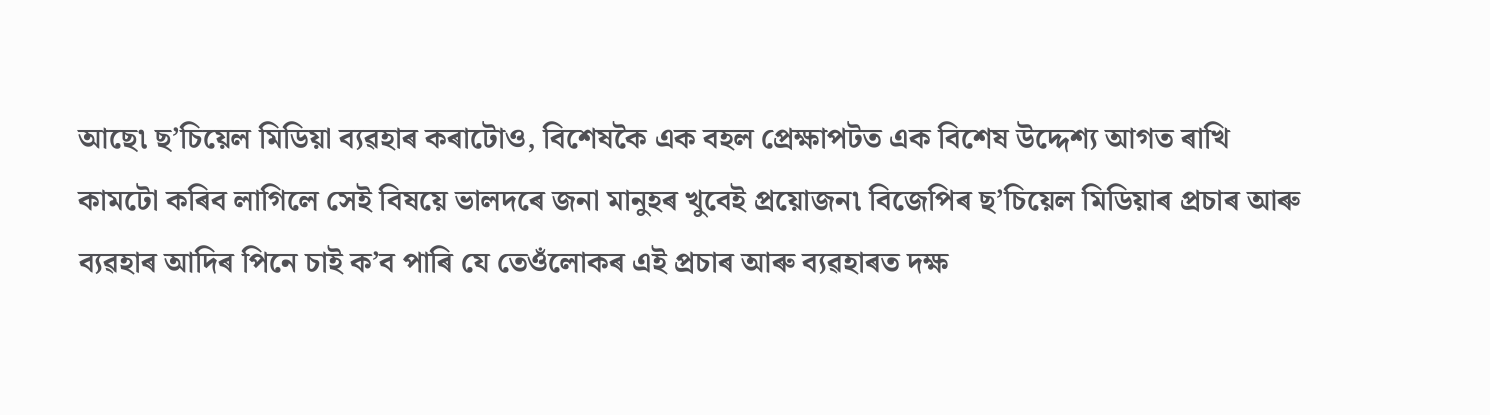আছে৷ ছ’চিয়েল মিডিয়া ব্যৱহাৰ কৰাটোও, বিশেষকৈ এক বহল প্রেক্ষাপটত এক বিশেষ উদ্দেশ্য আগত ৰাখি কামটো কৰিব লাগিলে সেই বিষয়ে ভালদৰে জনা মানুহৰ খুবেই প্রয়োজন৷ বিজেপিৰ ছ’চিয়েল মিডিয়াৰ প্রচাৰ আৰু ব্যৱহাৰ আদিৰ পিনে চাই ক’ব পাৰি যে তেওঁলোকৰ এই প্রচাৰ আৰু ব্যৱহাৰত দক্ষ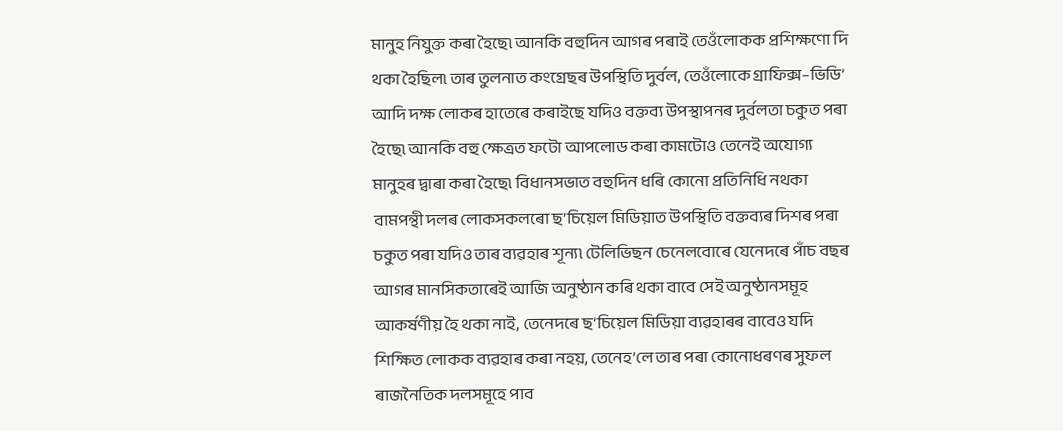মানুহ নিযুক্ত কৰা হৈছে৷ আনকি বহুদিন আগৰ পৰাই তেওঁলোকক প্রশিক্ষণো দি থকা হৈছিল৷ তাৰ তুলনাত কংগ্রেছৰ উপস্থিতি দুর্বল, তেওঁলোকে গ্রাফিক্স–ভিডি’ আদি দক্ষ লোকৰ হাতেৰে কৰাইছে যদিও বক্তব্য উপস্থাপনৰ দুর্বলতা চকুত পৰা হৈছে৷ আনকি বহু ক্ষেত্রত ফটো আপলোড কৰা কামটোও তেনেই অযোগ্য মানুহৰ দ্বাৰা কৰা হৈছে৷ বিধানসভাত বহুদিন ধৰি কোনো প্রতিনিধি নথকা বামপন্থী দলৰ লোকসকলৰো ছ’চিয়েল মিডিয়াত উপস্থিতি বক্তব্যৰ দিশৰ পৰা চকুত পৰা যদিও তাৰ ব্যৱহাৰ শূন্য৷ টেলিভিছন চেনেলবোৰে যেনেদৰে পাঁচ বছৰ আগৰ মানসিকতাৰেই আজি অনুষ্ঠান কৰি থকা বাবে সেই অনুষ্ঠানসমূহ আকর্ষণীয় হৈ থকা নাই, তেনেদৰে ছ’চিয়েল মিডিয়া ব্যৱহাৰৰ বাবেও যদি শিক্ষিত লোকক ব্যৱহাৰ কৰা নহয়, তেনেহ’লে তাৰ পৰা কোনোধৰণৰ সুফল ৰাজনৈতিক দলসমূহে পাব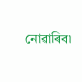নোৱাৰিব৷